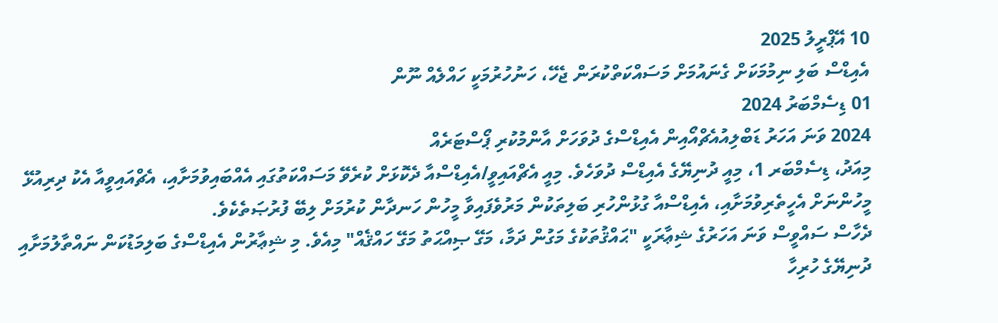10 އޭޕްރީލު 2025
އެއިޑްސް ބަލި ނިމުމަކަށް ގެނައުމަށް މަސައްކަތްކުރަން ޖެހޭ، ހަނުހުރުމަކީ ހައްލެއް ނޫން
01 ޑިސެމްބަރު 2024
2024 ވަނަ އަހަރު ޑަބްލިއުއެޗްއޯއިން އެއިޑްސްގެ ދުވަހަށް އާންމުކުރި ޕޯސްޓަރެއް
މިއަދު، ޑިސެމްބަރ 1، މިއީ ދުނިޔޭގެ އެއިޑްސް ދުވަހެވެ. މިއީ އެޗްއައިވީ/އެއިޑްސްއާ ދެކޮޅަށް ކުރެވޭ މަސައްކަތުގައި އެއްބައިވުމަށާއި، އެޗްއައިވީއާ އެކު ދިރިއުޅޭ މީހުންނަށް އެހީތެރިވުމަށާއި، އެއިޑްސްއާ ގުޅުންހުރި ބަލިތަކުން މަރުވެފައިވާ މީހުން ހަނދާން ކުރުމަށް ލިބޭ ފުރުޞަތެކެވެ.
ދެހާސް ސައްވީސް ވަނަ އަހަރުގެ ޝިޢާރަކީ "ޙައްޤުތަކުގެ މަގުން ދަމާ، މަގޭ ޞިއްޙަތު މަގޭ ހައްޤެއް" މިއެވެ. މި ޝިޢާރުން އެއިޑްސްގެ ބަލިމަޑުކަން ނައްތާލުމަށާއި ދުނިޔޭގެ ހުރިހާ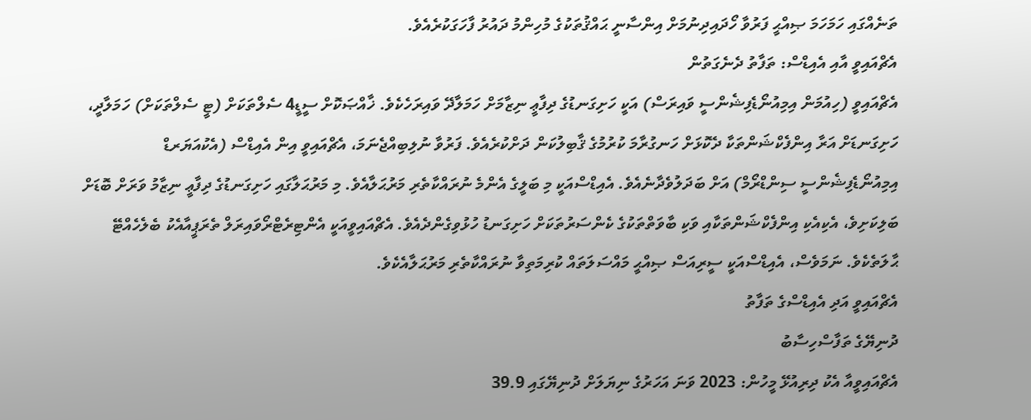ތަނެއްގައި ހަމަހަމަ ޞިއްޙީ ފަރުވާ ހޯދައިދިނުމަށް އިންސާނީ ޙައްޤުތަކުގެ މުހިންމު ދައުރު ފާހަގަކުރެއެވެ.
އެޗްއައިވީ އާއި އެއިޑްސް: ތަފާތު ދެނެގަތުން
އެޗްއައިވީ (ހިއުމަން އިމިއުނޯޑެފިޝެންސީ ވައިރަސް) އަކީ ހަށިގަނޑުގެ ދިފާޢީ ނިޒާމަށް ހަމަލާދޭ ވައިރަހެކެވެ. ޚާއްޞަކޮށް ސީޑީ4 ސެލްތަކަށް (ޓީ ސެލްތަކަށް) ހަމަލާދީ، ހަށިގަނޑަށް އަރާ އިންފެކްޝަންތަކާ ދެކޮޅަށް ހަނގުރާމަ ކުރުމުގެ ޤާބިލުކަން ދަށްކުރެއެވެ. ފަރުވާ ނުލިބިއްޖެނަމަ، އެޗްއައިވީ އިން އެއިޑްސް (އެކުއަޔަރޑް އިމިއުނޯޑެފިޝެންސީ ސިންޑްރޯމް) އަށް ބަދަލުވެދާނެއެވެ. އެއިޑްސްއަކީ މި ބަލީގެ އެންމެ ނުރައްކާތެރި މަރުޙަލާއެވެ. މި މަރުޙަލާގައި ހަށިގަނޑުގެ ދިފާޢީ ނިޒާމު ވަރަށް ބޮޑަށް ބަލިކަށިވެ، އެކިއެކި އިންފެކްޝަންތަކާއި ވަކި ބާވަތްތަކުގެ ކެންސަރުތަކަށް ހަށިގަނޑު ހުޅުވިގެންދެއެވެ. އެޗްއައިވީއަކީ އެންޓިރެޓްރޯވައިރަލް ތެރަޕީއާއެކު ބެލެހެއްޓޭ ޙާލަތެކެވެ. ނަމަވެސް، އެއިޑްސްއަކީ ސީރިއަސް ޞިއްޙީ މައްސަލަތައް ކުރިމަތިވާ ނުރައްކާތެރި މަރުޙަލާއެކެވެ.
އެޗްއައިވީ އަދި އެއިޑްސްގެ ތަފާތު
ދުނިޔޭގެ ތަފާސްހިސާބު
އެޗްއައިވީއާ އެކު ދިރިއުޅޭ މީހުން: 2023 ވަނަ އަހަރުގެ ނިޔަލަށް ދުނިޔޭގައި 39.9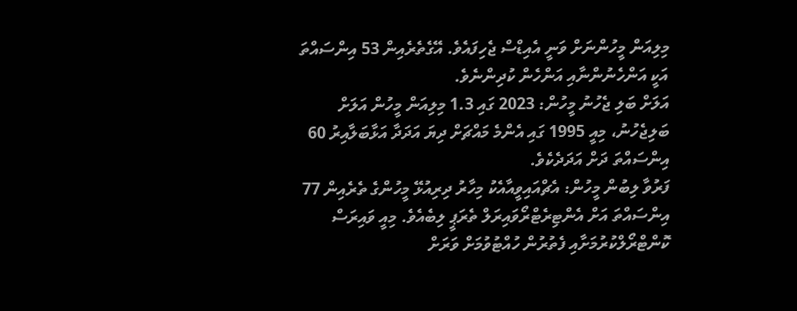މިލިއަން މީހުންނަށް ވަނީ އެއިޑްސް ޖެހިފައެވެ. އޭގެތެރެއިން 53 އިންސައްތަ އަކީ އަންހެނުންނާއި އަންހެން ކުދިންނެވެ.
އަލަށް ބަލި ޖެހުނު މީހުން: 2023 ގައި 1.3 މިލިއަން މީހުން އަލަށް ބަލިޖެހުނު، މިއީ 1995 ގައި އެންމެ މައްޗަށް ދިޔަ އަދަދާ އަޅާބަލާއިރު 60 އިންސައްތަ ދަށް އަދަދެކެވެ.
ފަރުވާ ލިބުން މީހުން: އެޗްއައިވީއާއެކު މިހާރު ދިރިއުޅޭ މީހުންގެ ތެރެއިން 77 އިންސައްތަ އަށް އެންޓިރެޓްރޯވައިރަލް ތެރަޕީ ލިބެއެވެ. މިއީ ވައިރަސް ކޮންޓްރޯލްކުރުމަށާއި ފެތުރުން ހުއްޓުވުމަށް ވަރަށް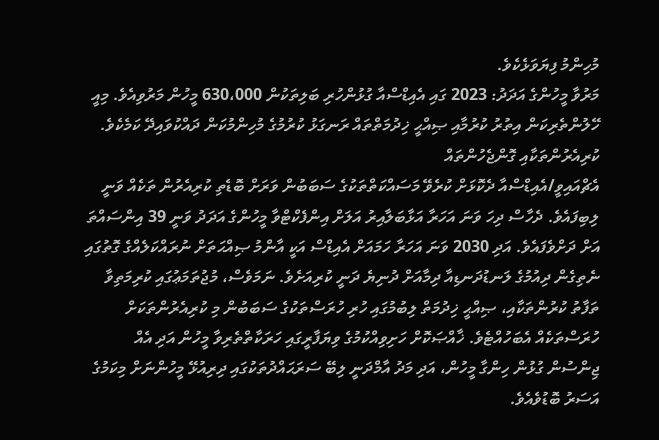މުހިންމު ފިޔަވަޅެކެވެ.
މަރުވާ މީހުންގެ އަދަދު: 2023 ގައި އެއިޑްސްއާ ގުޅުންހުރި ބަލިތަކުން 630،000 މީހުން މަރުވިއެވެ. މިއީ ހޭލުންތެރިކަން އިތުރު ކުރުމާއި ޞިއްޙީ ޚިދުމަތްތައް ރަނގަޅު ކުރުމުގެ މުހިންމުކަން ދައްކުވައިދޭ ކަމެކެވެ.
ކުރިއެރުންތަކާއި ގޮންޖެހުންތައް
އެޗްއައިވީ/އެއިޑްސްއާ ދެކޮޅަށް ކުރެވޭ މަސައްކަތްތަކުގެ ސަބަބުން ވަރަށް ބޮޑެތި ކުރިއެރުން ތަކެއް ވަނީ ލިބިފައެވެ. ދެހާސް ދިހަ ވަނަ އަހަރާ އަޅާބަލާއިރު އަލަށް އިންފެކްޓްވާ މީހުންގެ އަދަދު ވަނީ 39 އިންސައްތަ އަށް ދަށްވެފައެވެ. އަދި 2030 ވަނަ އަހަރާ ހަމައަށް އެއިޑްސް އަކީ އާންމު ޞިއްޙަތަށް ނުރައްކަލެއްގެ ގޮތުގައި ނެތިގެން ދިއުމުގެ ލަނޑުދަނޑިއާ ދިމާއަށް ދުނިޔެ ދަނީ ކުރިއަށެވެ. ނަމަވެސް، މުޖުތަމަޢުގައި ކުރިމަތިވާ ތަފާތު ކުރުންތަކާއި، ޞިއްޙީ ޚިދުމަތް ލިބުމުގައި ހުރި ހުރަސްތަކުގެ ސަބަބުން މި ކުރިއެރުންތަކަށް ހުރަސްތަކެއް އެބަހުއްޓެވެ. ޚާއްޞަކޮށް ހަށިވިއްކުމުގެ ވިޔަފާރީގައި ހަރަކާތްތެރިވާ މީހުން އަދި އެއް ޖިންސުން ގުޅުން ހިންގާ މީހުން، އަދި މަދު އާމްދަނީ ލިބޭ ސަރަޙައްދުތަކުގައި ދިރިއުޅޭ މީހުންނަށް މިކަމުގެ އަސަރު ބޮޑުވެއެވެ.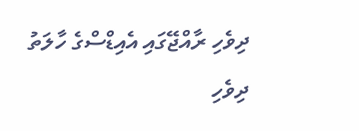ދިވެހި ރާއްޖޭގައި އެއިޑްސްގެ ހާލަތު
ދިވެހި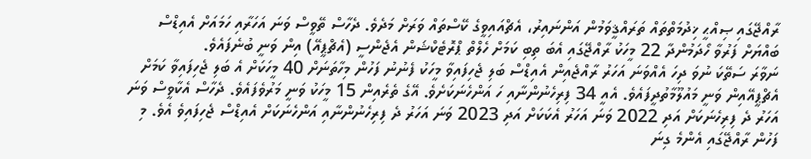ރާއްޖޭގައި ޞިއްޙީ ޚިދުމަތްތައް ތަރައްޤީވަމުން އަންނައިރު، އެޗްއައިވީގެ ކޭސްތައް ވަރަށް މަދެވެ. ދެހާސް ތޭވީސް ވަނަ އަހަރާއި ހަމައަށް އެއިޑްސް ބައްޔަށް ފަރުވާ ހޯދަމުންދާ 22 މީހަކު ރާއްޖޭގައި އެބަ ތިބި ކަމަށް ހެލްތް ޕްރޮޓެކްޝަން އެޖެންސީ (އެޗްޕީއޭ) އިން ވަނީ ބުނެފައެވެ.
ނަވާރަ ސަތޭކަ ނުވަ ދިހަ އެއްވަނަ އަހަރު ރާއްޖެއިން އެއިޑްސް ބަލި ޖެހިފައިވާ މީހަކު ފެނުނު ފަހުން މިހާތަނަށް 40 މީހަކަށް އެ ބަލި ޖެހިފައިވާ ކަމަށް އެޗްޕީއޭއިން ވަނީ މައުލޫމާތުދީފައެވެ. އެއީ 34 ފިރިހެނުންނާއި ހަ އަންހެނަކަށެވެ. އޭގެ ތެރެއިން 15 މީހަކު ވަނީ މަރުވެފައެވެ. ދެހާސް އެކާވީސް ވަނަ އަހަރު ދެ ފިރިހެނަކަށް އަދި 2022 ވަނަ އަހަރު އެކަކަށް އަދި 2023 ވަނަ އަހަރު ދެ ފިރިހެނުންނާއި އަންހެނަކަށް އެއިޑްސް ޖެހިފައިވެ އެވެ. މި ފަހުން ރާއްޖޭގައި އެންމެ ގިނަ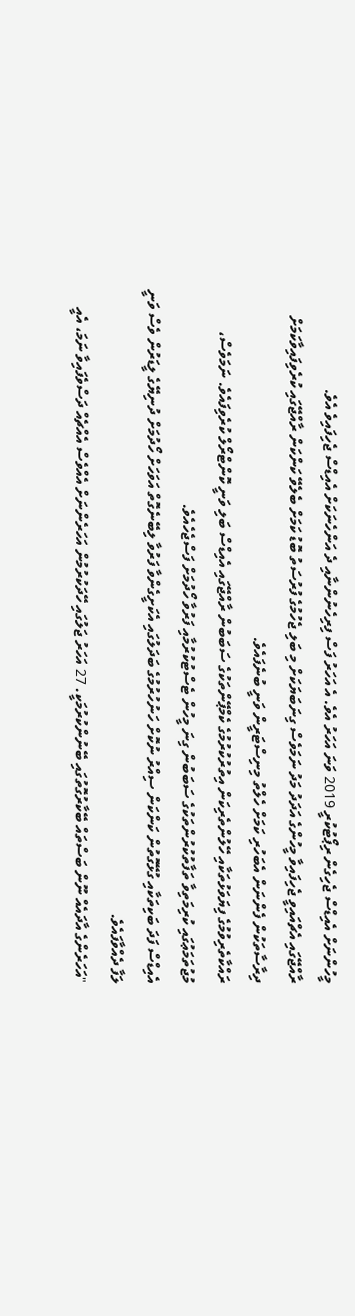މީހުންނަށް އެއިޑްސް ޖެހިގެން ރިޕޯޓުކުރީ 2019 ވަނަ އަހަރު އެވެ. އެ އަހަރު ފަސް ފިރިހެނުންނާއި ދެ އަންހެނަކަށް އެއިޑްސް ޖެހިފައިވެ އެވެ.
ރާއްޖޭގައި އެޗްއައިވީ ޖެހިފައިވާ މީހުންގެ އަދަދު މަދު ނަމަވެސް ގިނަބަޔަކަށް މި ބަލި ޖެހުމުގެ ފުރުސަތު ބޮޑު ކަމަށް ބެލެވޭ ކަންކަން ރާއްޖޭގައި ކުރެވިފައިވާކަމަށް ދިރާސާތަކުން ފެންނަން އެބަހުރި ކަމަށް ހެލްތު މިނިސްޓަރީން ވަނީ ބުނެފައެވެ.
ރައްކާތެރިވުމުގެ ފިޔަވަޅުތަކާއި ހޭލުންތެރިކަން އިތުރުކުރުމުގެ ކެމްޕޭންތަކުގެ ސަބަބުން ރާއްޖޭގައި އެއިޑްސް ބަލި ވަނީ ކޮންޓްރޯލް ކުރެވިފައެވެ. ނަމަވެސް، މުޖުތަމަޢުގައި ކުރިމަތިވާ ތަފާތުކުރުންތަކުގެ ސަބަބުން ގިނަ މީހުން ޓެސްޓުކުރުމާއި ފަރުވާ ހޯދުމަށް ފަސްޖެހެއެވެ.
އެއިޑްސް ފަދަ ބަކިތަކާއި ގުޅޭގޮތުން ކަންކަން ސިއްރު ނުކޮށް ހަނުހުރުމުގެ ބަދަލުގައި އެކަށީގެންވާ ފަރުވާ ލިބޭނެގޮތް އަވަހަށް ހޯދުމަށް ދުނިޔޭގެ ލީޑަރުން ވެސް ވަނީ ލަފާ ދެއްވާފައެވެ.
"އަހަރެންގެ އާދައެއް ނޫން ބަސްތައް ބޭކާރުގޮތުގައި ބޭނުންކުރުމަކީ. 27 އަހަރު ޖަލުގައި ހޭދަކުރުމުން އަހަރެންނަށް އެއްވެސް އެއްޗެއް ދަސްވެފައިވާ ނަމަ، އެއީ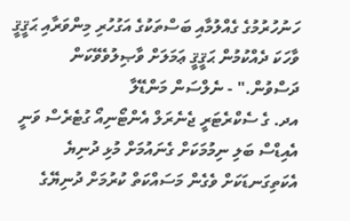ހަނުހުރުމުގެ ގެއްލުމާއި ބަސްތަކުގެ އަގުހުރި މިންވަރާއި ޙަޤީޤީ ވާހަކަ ދެއްކުމުން ޙަޤީޤީ ޢަމަލަށް ވާޞިލުވެވޭކަން ދަސްވުން." - ނެލްސަން މަންޑޭލާ
އދ. ގެ ސެކްރެޓަރީ ޖެނެރަލް އެންޓޯނިއޯ ގުޓެރެސް ވަނީ އެއިޑްސް ބަލި ނިމުމަކަށް ގެނައުމަށް މުޅި ދުނިޔެ އެކަތިގަނޑަކަށް ވެގެން މަސައްކަތް ކުރުމަށް ދުނިޔޭގެ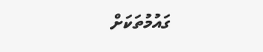ގައުމުތަކަށް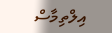އިލްތިމާސް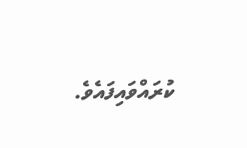ކުރައްވައިފައެވެ.